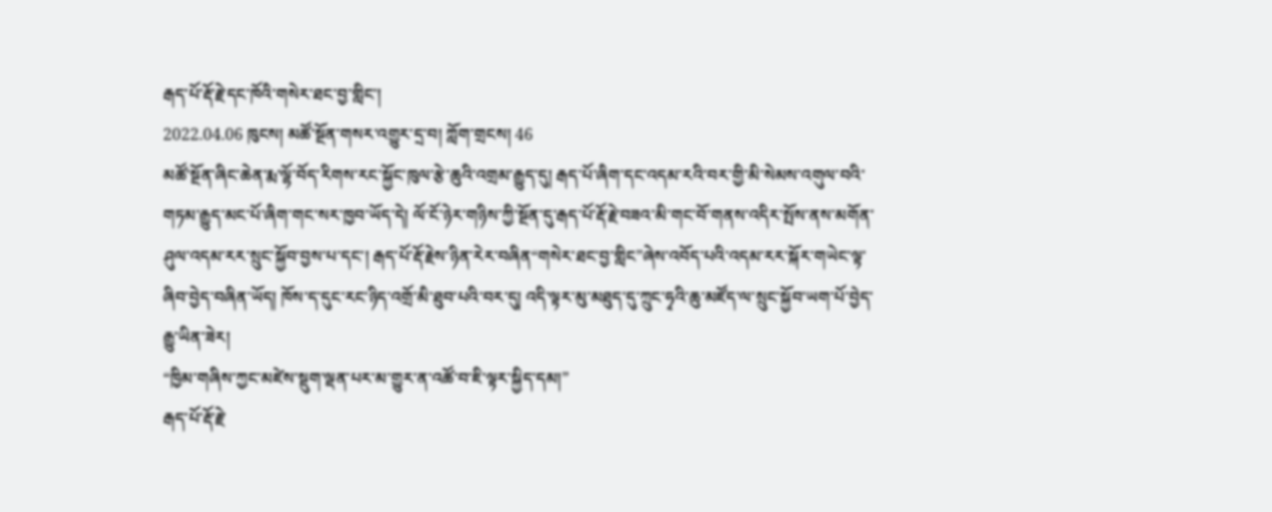རྒད་པོ་རྡོ་རྗེ་དང་ཁོའི་གསེར་ཐང་བྱ་གླིང་།
2022.04.06 ཁུངས། མཚོ་སྔོན་གསར་འགྱུར་དྲ་བ། ཀློག་གྲངས། 46
མཚོ་སྔོན་ཞིང་ཆེན་རྨ་ལྷོ་བོད་རིགས་རང་སྐྱོང་ཁུལ་རྩེ་ཆུའི་འགྲམ་རྒྱུད་དུ། རྒད་པོ་ཞིག་དང་འདམ་རའི་བར་གྱི་མི་སེམས་འགུལ་བའི་གཏམ་རྒྱུད་མང་པོ་ཞིག་གང་སར་ཁྱབ་ཡོད་དེ། ལོ་ངོ་ཉེར་གཉིས་ཀྱི་སྔོན་དུ་རྒད་པོ་རྡོ་རྗེ་བཟའ་མི་གང་བོ་གནས་འདིར་སྤོས་ནས་མགོན་ཤུལ་འདམ་རར་སྲུང་སྐྱོབ་བྱས་པ་དང་། རྒད་པོ་རྡོ་རྗེས་ཉིན་རེར་བཞིན“གསེར་ཐང་བྱ་གླིང”ཞེས་འབོད་པའི་འདམ་རར་སྐོར་གཡེང་ལྟ་ཞིབ་བྱེད་བཞིན་ཡོད། ཁོས་ད་དུང་རང་ཉིད་འགྲོ་མི་ཐུབ་པའི་བར་དུ། འདི་ལྟར་མུ་མཐུད་དུ་ཀྲུང་ཧྭའི་ཆུ་མཛོད་ལ་སྲུང་སྐྱོབ་ཡག་པོ་བྱེད་རྒྱུ་ཡིན་ཟེར།
“ཁྱིམ་གཞིས་ཀྱང་མཛེས་སྡུག་ལྡན་པར་མ་གྱུར་ན་འཚོ་བ་ཇི་ལྟར་སྐྱིད་དམ།”
རྒད་པོ་རྡོ་རྗེ་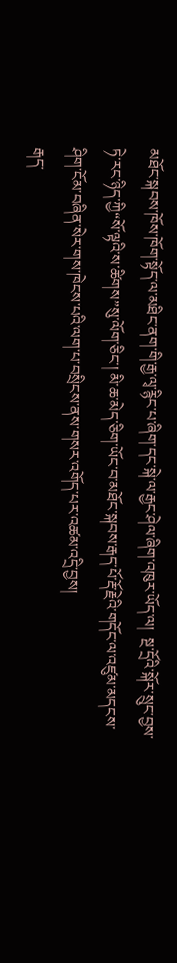མཐོང་སྐབས་ཁོས་ཁོག་སྟོད་ལ་མཐིང་ནག་གི་རྒྱ་ལྭ་རྙིང་པ་ཞིག་དང་སྐེ་ལ་རྒྱང་ཤེལ་ཞིག་འཁུར་ཡོད་ལ།  སྔ་དྲོའི་སྐོར་སྲུང་བྱས་ཏེ་རང་ཉིད་ཀྱི“སོ་ལྟའི་ས་ཚིགས”སུ་ལོག་ཅིང་། མི་ཆ་མེད་ཅིག་ཡོང་བ་མཐོང་སྐབས་རྒད་པོ་རྡོ་རྗེའི་གདོང་ལ་འཛུམ་མདངས་ཤིག་ངོམ་བཞིན་སེར་གས་ཁེངས་པའི་ལག་པ་བསྲིངས་ནས་གསར་འགོད་པར་འཚམ་འདྲི་བྱས།
རྒད་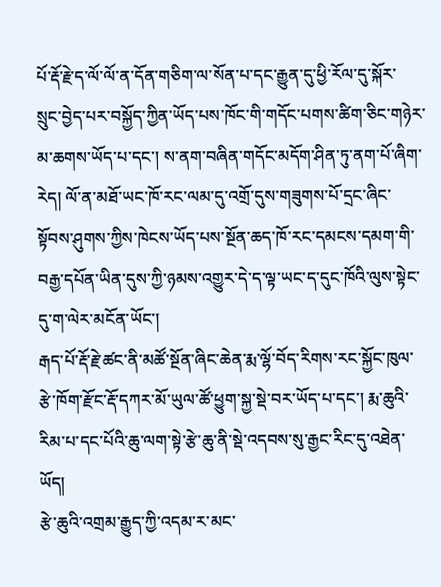པོ་རྡོ་རྗེ་ད་ལོ་ལོ་ན་དོན་གཅིག་ལ་སོན་པ་དང་རྒྱུན་དུ་ཕྱི་རོལ་དུ་སྐོར་སྲུང་བྱེད་པར་བསྐྱོད་ཀྱིན་ཡོད་པས་ཁོང་གི་གདོང་པགས་ཚིག་ཅིང་གཉེར་མ་ཆགས་ཡོད་པ་དང་། ས་ནག་བཞིན་གདོང་མདོག་ཤིན་ཏུ་ནག་པོ་ཞིག་རེད། ལོ་ན་མཐོ་ཡང་ཁོ་རང་ལམ་དུ་འགྲོ་དུས་གཟུགས་པོ་དྲང་ཞིང་སྟོབས་ཤུགས་ཀྱིས་ཁེངས་ཡོད་པས་སྔོན་ཆད་ཁོ་རང་དམངས་དམག་གི་བརྒྱ་དཔོན་ཡིན་དུས་ཀྱི་ཉམས་འགྱུར་དེ་ད་ལྟ་ཡང་ད་དུང་ཁོའི་ལུས་སྟེང་དུ་ག་ལེར་མངོན་ཡོང་།
རྒད་པོ་རྡོ་རྗེ་ཚང་ནི་མཚོ་སྔོན་ཞིང་ཆེན་རྨ་ལྷོ་བོད་རིགས་རང་སྐྱོང་ཁུལ་རྩེ་ཁོག་རྫོང་རྡོ་དཀར་མོ་ཡུལ་ཚོ་ཕྱུག་སྐྱ་སྡེ་བར་ཡོད་པ་དང་། རྨ་ཆུའི་རིམ་པ་དང་པོའི་ཆུ་ལག་སྟེ་རྩེ་ཆུ་ནི་སྡེ་འདབས་སུ་རྒྱང་རིང་དུ་འཐེན་ཡོད།
རྩེ་ཆུའི་འགྲམ་རྒྱུད་ཀྱི་འདམ་ར་མང་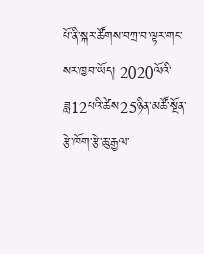པོ་ནི་སྐར་ཚོགས་བཀྲ་བ་ལྟར་གང་སར་ཁྱབ་ཡོད། 2020ལོའི་ཟླ12པའི་ཚེས25ཉིན་མཚོ་སྔོན་རྩེ་ཁོག་རྩེ་ཆུ་རྒྱལ་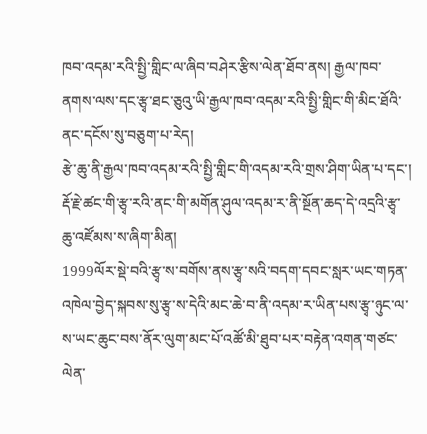ཁབ་འདམ་རའི་སྤྱི་གླིང་ལ་ཞིབ་བཤེར་རྩིས་ལེན་ཐོབ་ནས། རྒྱལ་ཁབ་ནགས་ལས་དང་རྩྭ་ཐང་ཅུའུ་ཡི་རྒྱལ་ཁབ་འདམ་རའི་སྤྱི་གླིང་གི་མིང་ཐོའི་ནང་དངོས་སུ་བཅུག་པ་རེད།
རྩེ་ཆུ་ནི་རྒྱལ་ཁབ་འདམ་རའི་སྤྱི་གླིང་གི་འདམ་རའི་གྲས་ཤིག་ཡིན་པ་དང་།  རྡོ་རྗེ་ཚང་གི་རྩྭ་རའི་ནང་གི་མགོན་ཤུལ་འདམ་ར་ནི་སྔོན་ཆད་དེ་འདྲའི་རྩྭ་ཆུ་འཛོམས་ས་ཞིག་མིན།
1999ལོར་སྡེ་བའི་རྩྭ་ས་བགོས་ནས་རྩྭ་སའི་བདག་དབང་སླར་ཡང་གཏན་འཁེལ་བྱེད་སྐབས་སུ་རྩྭ་ས་དེའི་མང་ཆེ་བ་ནི་འདམ་ར་ཡིན་པས་རྩྭ་ཉུང་ལ་ས་ཡང་ཆུང་བས་ནོར་ལུག་མང་པོ་འཚོ་མི་ཐུབ་པར་བརྟེན་འགན་གཙང་ལེན་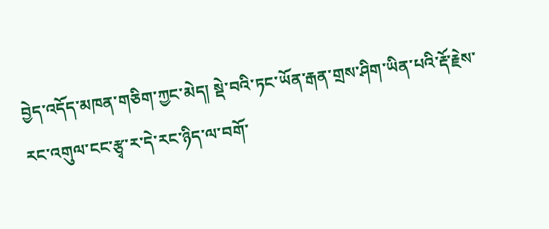བྱེད་འདོད་མཁན་གཅིག་ཀྱང་མེད། སྡེ་བའི་ཏང་ཡོན་རྒན་གྲས་ཤིག་ཡིན་པའི་རྡོ་རྗེས་རང་འགུལ་ངང་རྩྭ་ར་དེ་རང་ཉིད་ལ་བགོ་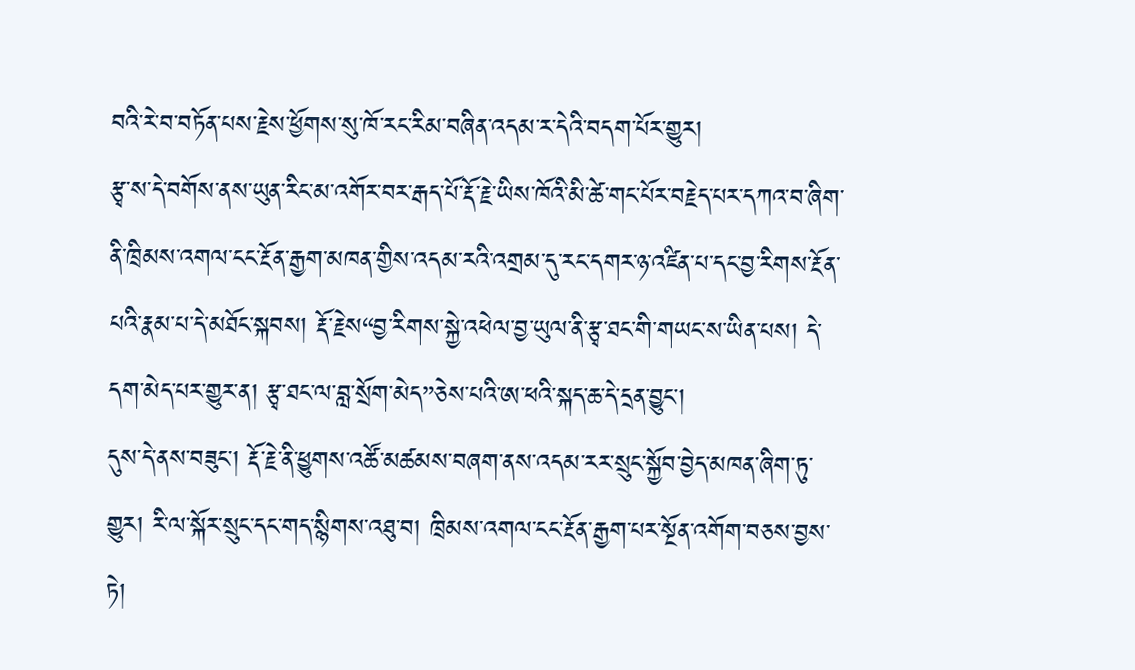བའི་རེ་བ་བཏོན་པས་རྗེས་ཕྱོགས་སུ་ཁོ་རང་རིམ་བཞིན་འདམ་ར་དེའི་བདག་པོར་གྱུར།
རྩྭ་ས་དེ་བགོས་ནས་ཡུན་རིང་མ་འགོར་བར་རྒད་པོ་རྡོ་རྗེ་ཡིས་ཁོའི་མི་ཚེ་གང་པོར་བརྗེད་པར་དཀའ་བ་ཞིག་ནི་ཁྲིམས་འགལ་ངང་རྔོན་རྒྱག་མཁན་གྱིས་འདམ་རའི་འགྲམ་དུ་རང་དགར་ཉ་འཛིན་པ་དང་བྱ་རིགས་རྔོན་པའི་རྣམ་པ་དེ་མཐོང་སྐབས། རྡོ་རྗེས“བྱ་རིགས་སྐྱེ་འཕེལ་བྱ་ཡུལ་ནི་རྩྭ་ཐང་གི་གཡང་ས་ཡིན་པས། དེ་དག་མེད་པར་གྱུར་ན། རྩྭ་ཐང་ལ་བླ་སྲོག་མེད”ཅེས་པའི་ཨ་ཕའི་སྐད་ཆ་དེ་དྲན་བྱུང་།
དུས་དེ་ནས་བཟུང་། རྡོ་རྗེ་ནི་ཕྱུགས་འཚོ་མཚམས་བཞག་ནས་འདམ་རར་སྲུང་སྐྱོབ་བྱེད་མཁན་ཞིག་ཏུ་གྱུར། རི་ལ་སྐོར་སྲུང་དང་གད་སྙིགས་འཐུ་བ། ཁྲིམས་འགལ་ངང་རྔོན་རྒྱག་པར་སྔོན་འགོག་བཅས་བྱས་ཏེ།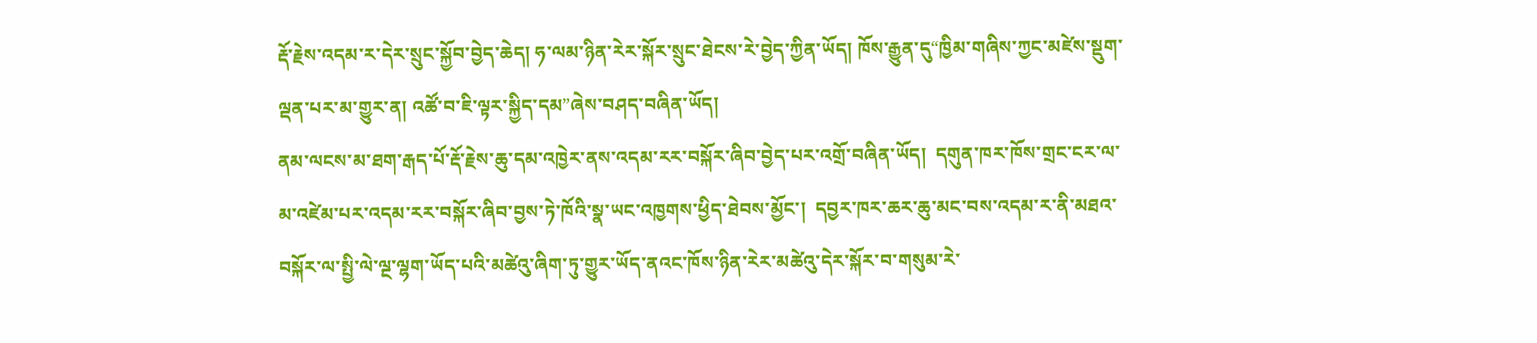རྡོ་རྗེས་འདམ་ར་དེར་སྲུང་སྐྱོབ་བྱེད་ཆེད། ཧ་ལམ་ཉིན་རེར་སྐོར་སྲུང་ཐེངས་རེ་བྱེད་ཀྱིན་ཡོད། ཁོས་རྒྱུན་དུ“ཁྱིམ་གཞིས་ཀྱང་མཛེས་སྡུག་ལྡན་པར་མ་གྱུར་ན། འཚོ་བ་ཇི་ལྟར་སྐྱིད་དམ”ཞེས་བཤད་བཞིན་ཡོད།
ནམ་ལངས་མ་ཐག་རྒད་པོ་རྡོ་རྗེས་ཆུ་དམ་འཁྱེར་ནས་འདམ་རར་བསྐོར་ཞིབ་བྱེད་པར་འགྲོ་བཞིན་ཡོད།  དགུན་ཁར་ཁོས་གྲང་ངར་ལ་མ་འཛེམ་པར་འདམ་རར་བསྐོར་ཞིབ་བྱས་ཏེ་ཁོའི་སྣ་ཡང་འཁྱགས་ཕྱིད་ཐེབས་མྱོང་།  དབྱར་ཁར་ཆར་ཆུ་མང་བས་འདམ་ར་ནི་མཐའ་བསྐོར་ལ་སྤྱི་ལེ་ལྔ་ལྷག་ཡོད་པའི་མཚེའུ་ཞིག་ཏུ་གྱུར་ཡོད་ནའང་ཁོས་ཉིན་རེར་མཚེའུ་དེར་སྐོར་བ་གསུམ་རེ་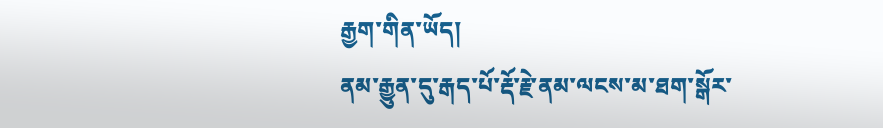རྒྱག་གིན་ཡོད།
ནམ་རྒྱུན་དུ་རྒད་པོ་རྡོ་རྗེ་ནམ་ལངས་མ་ཐག་སྒོར་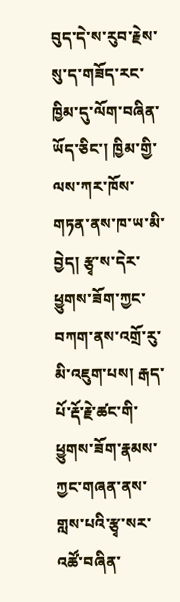བུད་དེ་ས་རུབ་རྗེས་སུ་ད་གཟོད་རང་ཁྱིམ་དུ་ལོག་བཞིན་ཡོད་ཅིང་། ཁྱིམ་གྱི་ལས་ཀར་ཁོས་གཏན་ནས་ཁ་ཡ་མི་བྱེད། རྩྭ་ས་དེར་ཕྱུགས་ཟོག་ཀྱང་བཀག་ནས་འགྲོ་རུ་མི་འཇུག་པས། རྒད་པོ་རྡོ་རྗེ་ཚང་གི་ཕྱུགས་ཟོག་རྣམས་ཀྱང་གཞན་ནས་གླས་པའི་རྩྭ་སར་འཚོ་བཞིན་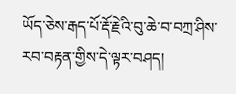ཡོད་ཅེས་རྒད་པོ་རྡོ་རྗེའི་བུ་ཆེ་བ་བཀྲ་ཤིས་རབ་བརྟན་གྱིས་དེ་ལྟར་བཤད།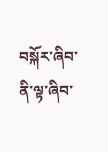བསྐོར་ཞིབ་ནི་ལྟ་ཞིབ་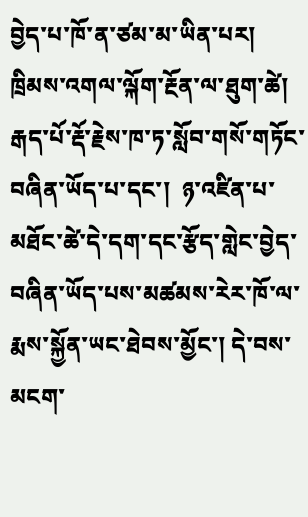བྱེད་པ་ཁོ་ན་ཙམ་མ་ཡིན་པར། ཁྲིམས་འགལ་ལྐོག་རྔོན་ལ་ཐུག་ཚེ། རྒད་པོ་རྡོ་རྗེས་ཁ་ཏ་སློབ་གསོ་གཏོང་བཞིན་ཡོད་པ་དང་།  ཉ་འཛིན་པ་མཐོང་ཚེ་དེ་དག་དང་རྩོད་གླེང་བྱེད་བཞིན་ཡོད་པས་མཚམས་རེར་ཁོ་ལ་རྨས་སྐྱོན་ཡང་ཐེབས་མྱོང་། དེ་བས་མངག་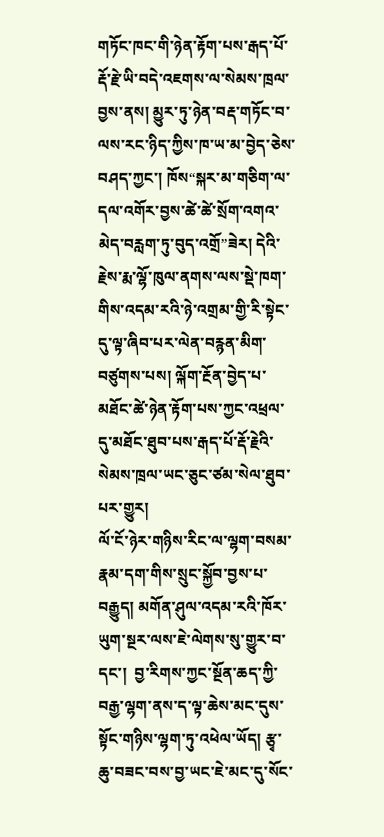གཏོང་ཁང་གི་ཉེན་རྟོག་པས་རྒད་པོ་རྡོ་རྗེ་ཡི་བདེ་འཇགས་ལ་སེམས་ཁྲལ་བྱས་ནས། མྱུར་ཏུ་ཉེན་བརྡ་གཏོང་བ་ལས་རང་ཉིད་ཀྱིས་ཁ་ཡ་མ་བྱེད་ཅེས་བཤད་ཀྱང་། ཁོས“སྐར་མ་གཅིག་ལ་དལ་འགོར་བྱས་ཚེ་ཚེ་སྲོག་འགའ་མེད་བརླག་ཏུ་བུད་འགྲོ”ཟེར། དེའི་རྗེས་རྨ་ལྷོ་ཁུལ་ནགས་ལས་སྡེ་ཁག་གིས་འདམ་རའི་ཉེ་འགྲམ་གྱི་རི་སྟེང་དུ་ལྟ་ཞིབ་པར་ལེན་བརྙན་མིག་བཙུགས་པས། ལྐོག་རྔོན་བྱེད་པ་མཐོང་ཚེ་ཉེན་རྟོག་པས་ཀྱང་འཕྲལ་དུ་མཐོང་ཐུབ་པས་རྒད་པོ་རྡོ་རྗེའི་སེམས་ཁྲལ་ཡང་ཅུང་ཙམ་སེལ་ཐུབ་པར་གྱུར།
ལོ་ངོ་ཉེར་གཉིས་རིང་ལ་ལྷག་བསམ་རྣམ་དག་གིས་སྲུང་སྐྱོབ་བྱས་པ་བརྒྱུད། མགོན་ཤུལ་འདམ་རའི་ཁོར་ཡུག་སྔར་ལས་ཇེ་ལེགས་སུ་གྱུར་བ་དང་།  བྱ་རིགས་ཀྱང་སྔོན་ཆད་ཀྱི་བརྒྱ་ལྷག་ནས་ད་ལྟ་ཆེས་མང་དུས་སྟོང་གཉིས་ལྷག་ཏུ་འཕེལ་ཡོད། རྩྭ་ཆུ་བཟང་བས་བྱ་ཡང་ཇེ་མང་དུ་སོང་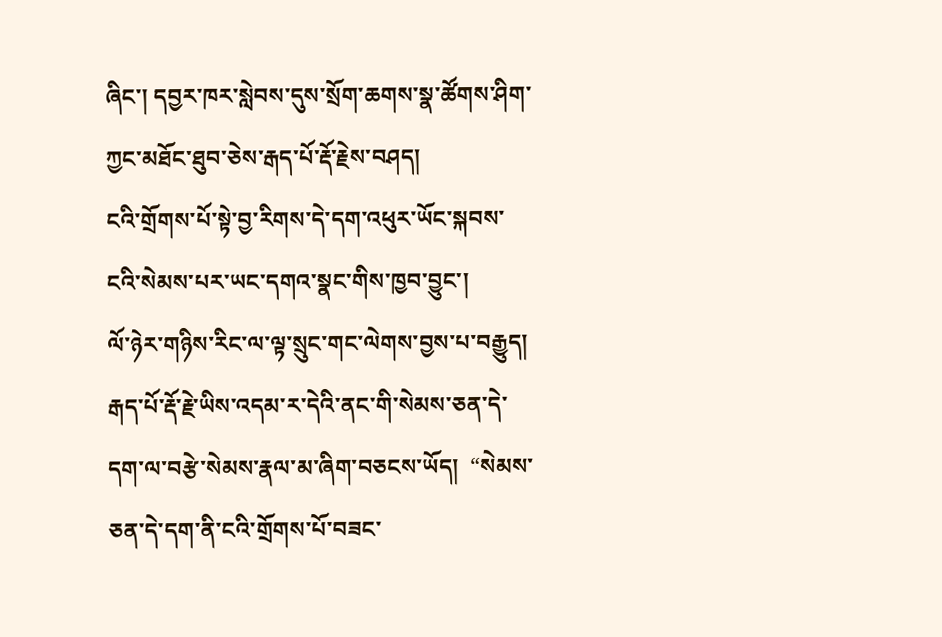ཞིང་། དབྱར་ཁར་སླེབས་དུས་སྲོག་ཆགས་སྣ་ཚོགས་ཤིག་ཀྱང་མཐོང་ཐུབ་ཅེས་རྒད་པོ་རྡོ་རྗེས་བཤད།
ངའི་གྲོགས་པོ་སྟེ་བྱ་རིགས་དེ་དག་འཕུར་ཡོང་སྐབས་ངའི་སེམས་པར་ཡང་དགའ་སྣང་གིས་ཁྱབ་བྱུང་།
ལོ་ཉེར་གཉིས་རིང་ལ་ལྟ་སྲུང་གང་ལེགས་བྱས་པ་བརྒྱུད།  རྒད་པོ་རྡོ་རྗེ་ཡིས་འདམ་ར་དེའི་ནང་གི་སེམས་ཅན་དེ་དག་ལ་བརྩེ་སེམས་རྣལ་མ་ཞིག་བཅངས་ཡོད།  “སེམས་ཅན་དེ་དག་ནི་ངའི་གྲོགས་པོ་བཟང་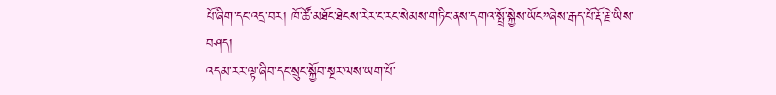པོ་ཞིག་དང་འདྲ་བར། ཁོ་ཚོ་མཐོང་ཐེངས་རེར་ང་རང་སེམས་གཏིང་ནས་དགའ་སྤྲོ་སྐྱེས་ཡོང”ཞེས་རྒད་པོ་རྡོ་རྗེ་ཡིས་བཤད།
འདམ་རར་ལྟ་ཞིབ་དང་སྲུང་སྐྱོབ་སྔར་ལས་ཡག་པོ་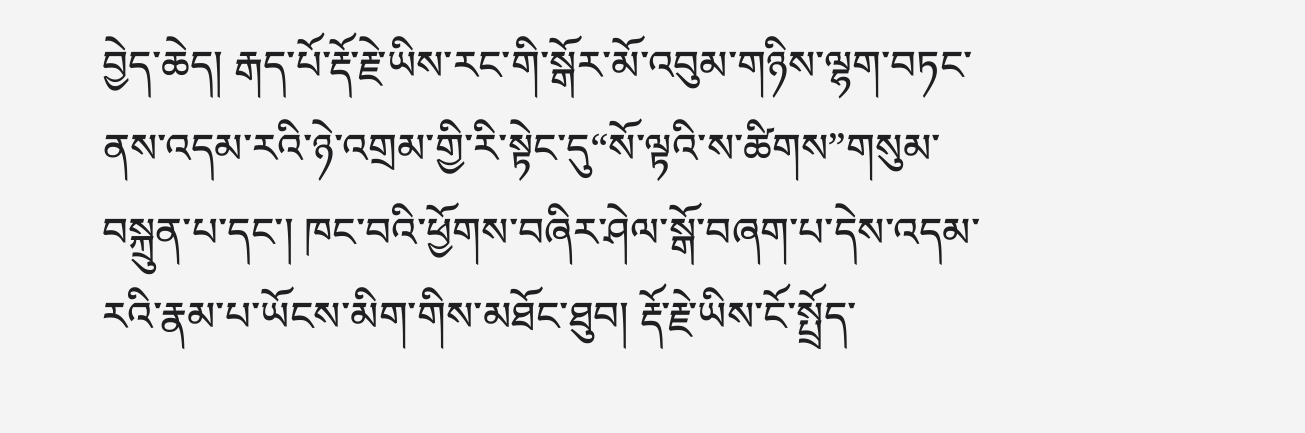བྱེད་ཆེད། རྒད་པོ་རྡོ་རྗེ་ཡིས་རང་གི་སྒོར་མོ་འབུམ་གཉིས་ལྷག་བཏང་ནས་འདམ་རའི་ཉེ་འགྲམ་གྱི་རི་སྟེང་དུ“སོ་ལྟའི་ས་ཚིགས”གསུམ་བསྐྲུན་པ་དང་། ཁང་བའི་ཕྱོགས་བཞིར་ཤེལ་སྒོ་བཞག་པ་དེས་འདམ་རའི་རྣམ་པ་ཡོངས་མིག་གིས་མཐོང་ཐུབ། རྡོ་རྗེ་ཡིས་ངོ་སྤྲོད་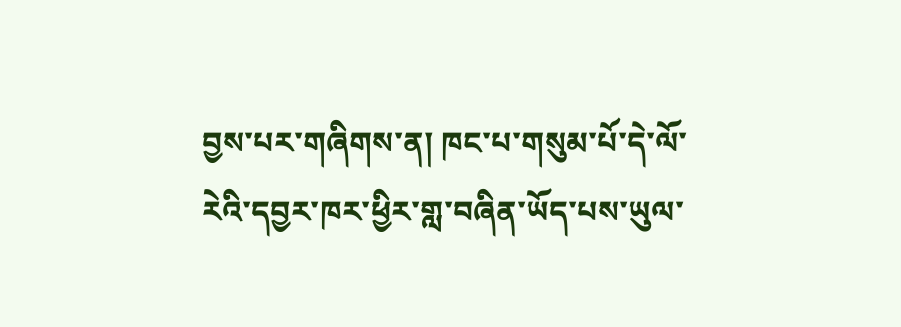བྱས་པར་གཞིགས་ན། ཁང་པ་གསུམ་པོ་དེ་ལོ་རེའི་དབྱར་ཁར་ཕྱིར་གླ་བཞིན་ཡོད་པས་ཡུལ་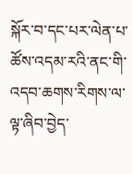སྐོར་བ་དང་པར་ལེན་པ་ཚོས་འདམ་རའི་ནང་གི་འདབ་ཆགས་རིགས་ལ་ལྟ་ཞིབ་བྱེད་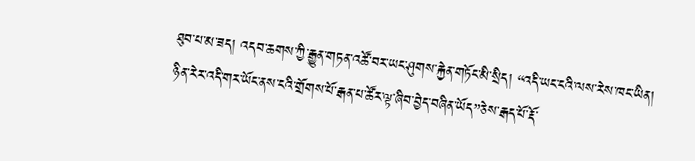ཐུབ་པ་མ་ཟད། འདབ་ཆགས་ཀྱི་རྒྱུན་གཏན་འཚོ་བར་ཡང་ཤུགས་རྐྱེན་གཏོང་མི་སྲིད། “འདི་ཡང་ངའི་ལས་རེས་ཁང་ཡིན། ཉིན་རེར་འདི་གར་ཡོང་ནས་ངའི་གྲོགས་པོ་རྒན་པ་ཚོར་ལྟ་ཞིབ་བྱེད་བཞིན་ཡོད”ཅེས་རྒད་པོ་རྡོ་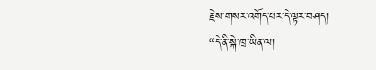རྗེས་གསར་འགོད་པར་དེ་ལྟར་བཤད།
“དེ་ནི་སྐེ་ཁྲ་ཡིན་ལ།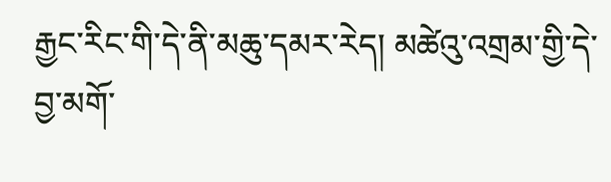རྒྱང་རིང་གི་དེ་ནི་མཆུ་དམར་རེད། མཚེའུ་འགྲམ་གྱི་དེ་བྱ་མགོ་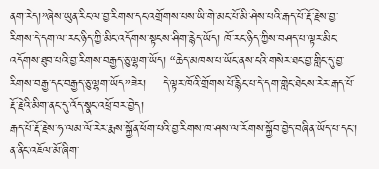ནག་རེད།”ཞེས་ཡུན་རིང་ལ་བྱ་རིགས་དང་འགྲོགས་པས་ཡི་གེ་མང་པོ་མི་ཤེས་པའི་རྒད་པོ་རྡོ་རྗེས་བྱ་རིགས་དེ་དག་ལ་རང་ཉིད་ཀྱི་མིང་འདོགས་སྟངས་ཤིག་རྙེད་ཡོད། ཁོ་རང་ཉིད་ཀྱིས་བཤད་པ་ལྟར་མིང་འདོགས་ཐུབ་པའི་བྱ་རིགས་བརྒྱད་ཅུ་ལྷག་ཡོད། “ཆེད་མཁས་པ་ཡོང་ནས་ངའི་གསེར་ཐང་བྱ་གླིང་དུ་བྱ་རིགས་བརྒྱ་དང་བརྒྱད་ཅུ་ལྷག་ཡོད”ཟེར།    དེ་ལྟར་ཁོའི་གྲོགས་པོ་རྙིང་པ་དེ་དག་གླེང་ཐེངས་རེར་རྒད་པོ་རྡོ་རྗེའི་མིག་ནང་དུ་འོད་སྣང་འཕྲོ་བར་བྱེད།
རྒད་པོ་རྡོ་རྗེས་ཧ་ལམ་ལོ་རེར་རྨས་སྐྱོན་ཕོག་པའི་བྱ་རིགས་ཁ་ཤས་ལ་རོགས་སྐྱོབ་བྱེད་བཞིན་ཡོད་པ་དང་། ན་ནིང་འཇོལ་མོ་ཞིག་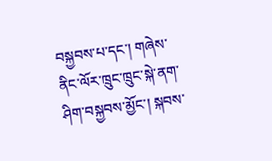བསྐྱབས་པ་དང་། གཞེས་ནིང་ལོར་ཁྲུང་ཁྲུང་སྐེ་ནག་ཤིག་བསྐྱབས་མྱོང་། སྐབས་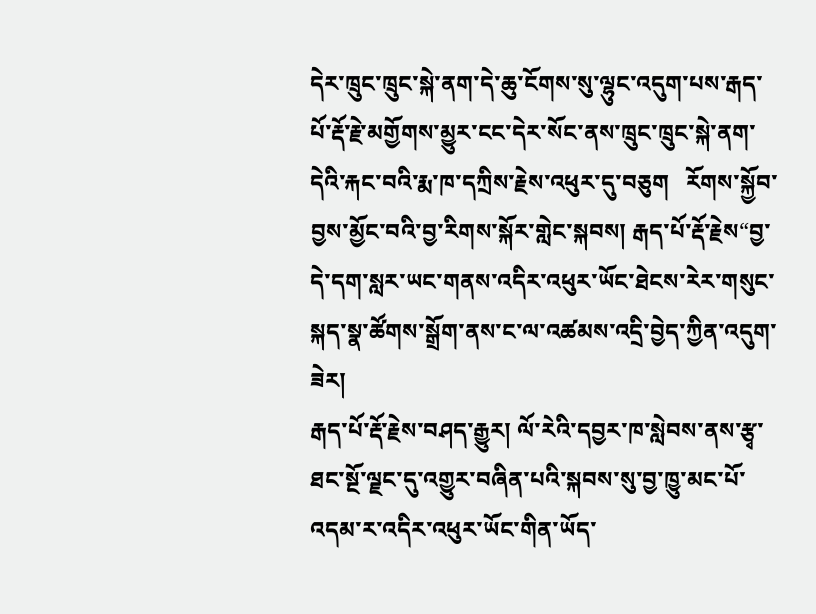དེར་ཁྲུང་ཁྲུང་སྐེ་ནག་དེ་ཆུ་ངོགས་སུ་ལྷུང་འདུག་པས་རྒད་པོ་རྡོ་རྗེ་མགྱོགས་མྱུར་ངང་དེར་སོང་ནས་ཁྲུང་ཁྲུང་སྐེ་ནག་དེའི་རྐང་བའི་རྨ་ཁ་དཀྲིས་རྗེས་འཕུར་དུ་བཅུག   རོགས་སྐྱོབ་བྱས་མྱོང་བའི་བྱ་རིགས་སྐོར་གླེང་སྐབས། རྒད་པོ་རྡོ་རྗེས“བྱ་དེ་དག་སླར་ཡང་གནས་འདིར་འཕུར་ཡོང་ཐེངས་རེར་གསུང་སྐད་སྣ་ཚོགས་སྒྲོག་ནས་ང་ལ་འཚམས་འདྲི་བྱེད་ཀྱིན་འདུག་ཟེར།
རྒད་པོ་རྡོ་རྗེས་བཤད་རྒྱུར། ལོ་རེའི་དབྱར་ཁ་སླེབས་ནས་རྩྭ་ཐང་སྔོ་ལྗང་དུ་འགྱུར་བཞིན་པའི་སྐབས་སུ་བྱ་ཁྱུ་མང་པོ་འདམ་ར་འདིར་འཕུར་ཡོང་གིན་ཡོད་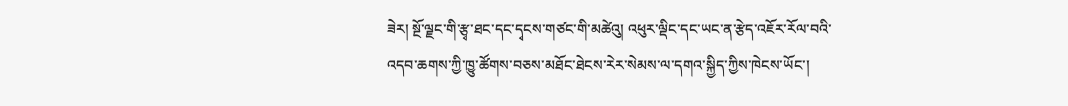ཟེར། སྔོ་ལྗང་གི་རྩྭ་ཐང་དང་དྭངས་གཙང་གི་མཚེའུ། འཕུར་ལྡིང་དང་ཡང་ན་རྩེད་འཇོར་རོལ་བའི་འདབ་ཆགས་ཀྱི་ཁྱུ་ཚོགས་བཅས་མཐོང་ཐེངས་རེར་སེམས་ལ་དགའ་སྐྱིད་ཀྱིས་ཁེངས་ཡོང་།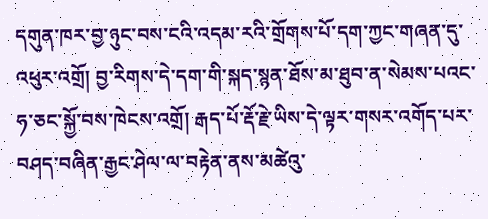དགུན་ཁར་བྱ་ཉུང་བས་ངའི་འདམ་རའི་གྲོགས་པོ་དག་ཀྱང་གཞན་དུ་འཕུར་འགྲོ། བྱ་རིགས་དེ་དག་གི་སྐད་སྙན་ཐོས་མ་ཐུབ་ན་སེམས་པའང་ཧ་ཅང་སྐྱོ་བས་ཁེངས་འགྲོ། རྒད་པོ་རྡོ་རྗེ་ཡིས་དེ་ལྟར་གསར་འགོད་པར་བཤད་བཞིན་རྒྱང་ཤེལ་ལ་བརྟེན་ནས་མཚེའུ་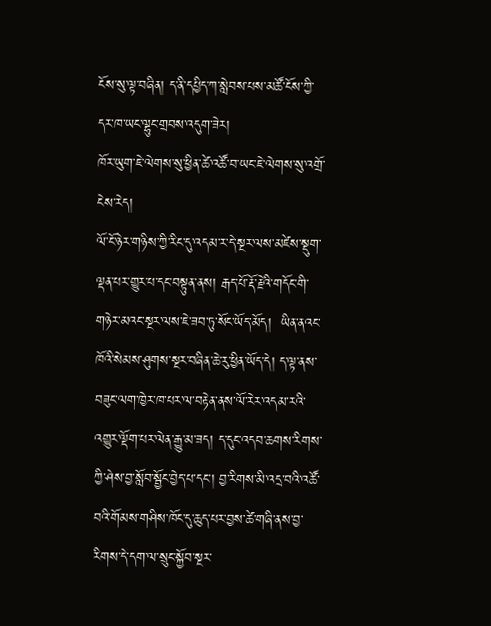ངོས་སུ་ལྟ་བཞིན། ད་ནི་དཔྱིད་ཀ་སླེབས་པས་མཚོ་ངོས་ཀྱི་དར་ཁ་ཡང་ལྷུང་གྲབས་འདུག་ཟེར།
ཁོར་ཡུག་ཇེ་ལེགས་སུ་ཕྱིན་ཚེ་འཚོ་བ་ཡང་ཇེ་ལེགས་སུ་འགྲོ་ངེས་རེད།
ལོ་ངོ་ཉེར་གཉིས་ཀྱི་རིང་དུ་འདམ་ར་དེ་སྔར་ལས་མཛེས་སྡུག་ལྡན་པར་གྱུར་པ་དང་བསྟུན་ནས། རྒད་པོ་རྡོ་རྗེའི་གདོང་གི་གཉེར་མའང་སྔར་ལས་ཇེ་ཟབ་ཏུ་སོང་ཡོད་མོད།  ཡིན་ནའང་ཁོའི་སེམས་ཤུགས་སྔར་བཞིན་ཆེ་རུ་ཕྱིན་ཡོད་དེ། ད་ལྟ་ནས་བཟུང་ལག་ཁྱེར་ཁ་པར་ལ་བརྟེན་ནས་ལོ་རེར་འདམ་རའི་འགྱུར་ལྡོག་པར་ལེན་རྒྱུ་མ་ཟད། ད་དུང་འདབ་ཆགས་རིགས་ཀྱི་ཤེས་བྱ་སློབ་སྦྱོང་བྱེད་པ་དང་། བྱ་རིགས་མི་འདྲ་བའི་འཚོ་བའི་གོམས་གཤིས་ཁོང་དུ་ཆུད་པར་བྱས་ཚེ་གཞི་ནས་བྱ་རིགས་དེ་དག་ལ་སྲུང་སྐྱོབ་སྔར་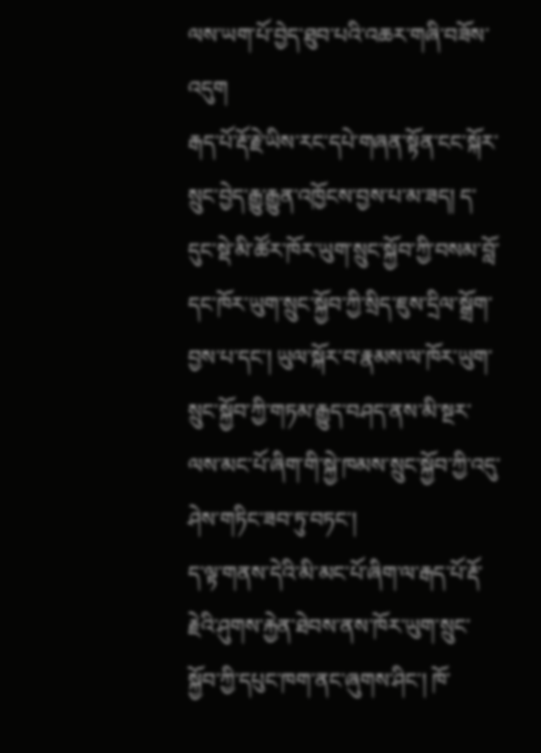ལས་ཡག་པོ་བྱེད་ཐུབ་པའི་འཆར་གཞི་བཟོས་འདུག
རྒད་པོ་རྡོ་རྗེ་ཡིས་རང་དཔེ་གཞན་སྟོན་ངང་སྐོར་སྲུང་བྱེད་རྒྱུ་རྒྱུན་འཁྱོངས་བྱས་པ་མ་ཟད། ད་དུང་སྡེ་མི་ཚོར་ཁོར་ཡུག་སྲུང་སྐྱོབ་ཀྱི་བསམ་བློ་དང་ཁོར་ཡུག་སྲུང་སྐྱོབ་ཀྱི་སྲིད་ཇུས་དྲིལ་སྒྲོག་བྱས་པ་དང་། ཡུལ་སྐོར་བ་རྣམས་ལ་ཁོར་ཡུག་སྲུང་སྐྱོབ་ཀྱི་གཏམ་རྒྱུད་བཤད་ནས་མི་སྔར་ལས་མང་པོ་ཞིག་གི་སྐྱེ་ཁམས་སྲུང་སྐྱོབ་ཀྱི་འདུ་ཤེས་གཏིང་ཟབ་ཏུ་བཏང་།
ད་ལྟ་གནས་དེའི་མི་མང་པོ་ཞིག་ལ་རྒད་པོ་རྡོ་རྗེའི་ཤུགས་རྐྱེན་ཐེབས་ནས་ཁོར་ཡུག་སྲུང་སྐྱོབ་ཀྱི་དཔུང་ཁག་ནང་ཞུགས་ཤིང་། ཁོ་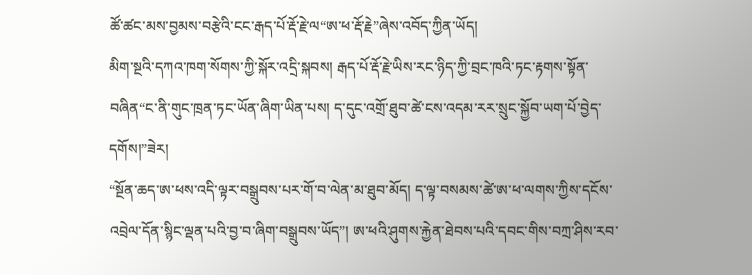ཚོ་ཚང་མས་བྱམས་བརྩེའི་ངང་རྒད་པོ་རྡོ་རྗེ་ལ“ཨ་ཕ་རྡོ་རྗེ”ཞེས་འབོད་ཀྱིན་ཡོད།
མིག་སྔའི་དཀའ་ཁག་སོགས་ཀྱི་སྐོར་འདྲི་སྐབས། རྒད་པོ་རྡོ་རྗེ་ཡིས་རང་ཉིད་ཀྱི་བྲང་ཁའི་ཏང་རྟགས་སྟོན་བཞིན“ང་ནི་གུང་ཁྲན་ཏང་ཡོན་ཞིག་ཡིན་པས། ད་དུང་འགྲོ་ཐུབ་ཚེ་ངས་འདམ་རར་སྲུང་སྐྱོབ་ཡག་པོ་བྱེད་དགོས།”ཟེར།
“སྔོན་ཆད་ཨ་ཕས་འདི་ལྟར་བསྒྲུབས་པར་གོ་བ་ལེན་མ་ཐུབ་མོད། ད་ལྟ་བསམས་ཚེ་ཨ་ཕ་ལགས་ཀྱིས་དངོས་འབྲེལ་དོན་སྙིང་ལྡན་པའི་བྱ་བ་ཞིག་བསྒྲུབས་ཡོད”། ཨ་ཕའི་ཤུགས་རྐྱེན་ཐེབས་པའི་དབང་གིས་བཀྲ་ཤིས་རབ་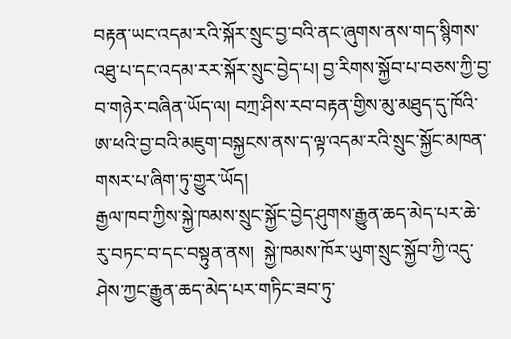བརྟན་ཡང་འདམ་རའི་སྐོར་སྲུང་བྱ་བའི་ནང་ཞུགས་ནས་གད་སྙིགས་འཐུ་པ་དང་འདམ་རར་སྐོར་སྲུང་བྱེད་པ། བྱ་རིགས་སྐྱོབ་པ་བཅས་ཀྱི་བྱ་བ་གཉེར་བཞིན་ཡོད་ལ། བཀྲ་ཤིས་རབ་བརྟན་གྱིས་མུ་མཐུད་དུ་ཁོའི་ཨ་ཕའི་བྱ་བའི་མཇུག་བསྐྱངས་ནས་ད་ལྟ་འདམ་རའི་སྲུང་སྐྱོང་མཁན་གསར་པ་ཞིག་ཏུ་གྱུར་ཡོད།
རྒྱལ་ཁབ་ཀྱིས་སྐྱེ་ཁམས་སྲུང་སྐྱོང་བྱེད་ཤུགས་རྒྱུན་ཆད་མེད་པར་ཆེ་རུ་བཏང་བ་དང་བསྟུན་ནས།  སྐྱེ་ཁམས་ཁོར་ཡུག་སྲུང་སྐྱོབ་ཀྱི་འདུ་ཤེས་ཀྱང་རྒྱུན་ཆད་མེད་པར་གཏིང་ཟབ་ཏུ་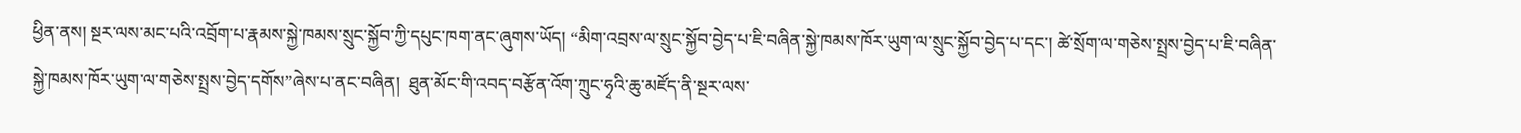ཕྱིན་ནས། སྔར་ལས་མང་པའི་འབྲོག་པ་རྣམས་སྐྱེ་ཁམས་སྲུང་སྐྱོབ་ཀྱི་དཔུང་ཁག་ནང་ཞུགས་ཡོད། “མིག་འབྲས་ལ་སྲུང་སྐྱོབ་བྱེད་པ་ཇི་བཞིན་སྐྱེ་ཁམས་ཁོར་ཡུག་ལ་སྲུང་སྐྱོབ་བྱེད་པ་དང་། ཚེ་སྲོག་ལ་གཅེས་སྤྲས་བྱེད་པ་ཇི་བཞིན་སྐྱེ་ཁམས་ཁོར་ཡུག་ལ་གཅེས་སྤྲས་བྱེད་དགོས”ཞེས་པ་ནང་བཞིན།  ཐུན་མོང་གི་འབད་བརྩོན་འོག་ཀྲུང་ཧྭའི་ཆུ་མཛོད་ནི་སྔར་ལས་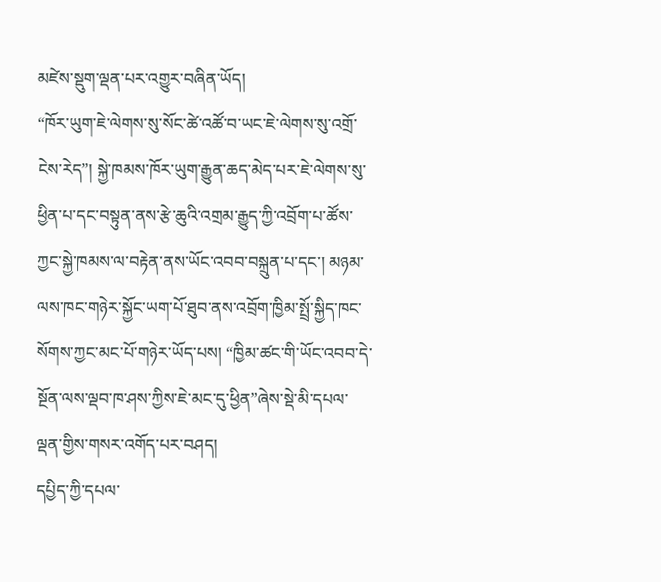མཛེས་སྡུག་ལྡན་པར་འགྱུར་བཞིན་ཡོད།
“ཁོར་ཡུག་ཇེ་ལེགས་སུ་སོང་ཚེ་འཚོ་བ་ཡང་ཇེ་ལེགས་སུ་འགྲོ་ངེས་རེད”། སྐྱེ་ཁམས་ཁོར་ཡུག་རྒྱུན་ཆད་མེད་པར་ཇེ་ལེགས་སུ་ཕྱིན་པ་དང་བསྟུན་ནས་རྩེ་ཆུའི་འགྲམ་རྒྱུད་ཀྱི་འབྲོག་པ་ཚོས་ཀྱང་སྐྱེ་ཁམས་ལ་བརྟེན་ནས་ཡོང་འབབ་བསྐྲུན་པ་དང་། མཉམ་ལས་ཁང་གཉེར་སྐྱོང་ཡག་པོ་ཐུབ་ནས་འབྲོག་ཁྱིམ་སྤྲོ་སྐྱིད་ཁང་སོགས་ཀྱང་མང་པོ་གཉེར་ཡོད་པས། “ཁྱིམ་ཚང་གི་ཡོང་འབབ་དེ་སྔོན་ལས་ལྡབ་ཁ་ཤས་ཀྱིས་ཇེ་མང་དུ་ཕྱིན”ཞེས་སྡེ་མི་དཔལ་ལྡན་གྱིས་གསར་འགོད་པར་བཤད།
དཔྱིད་ཀྱི་དཔལ་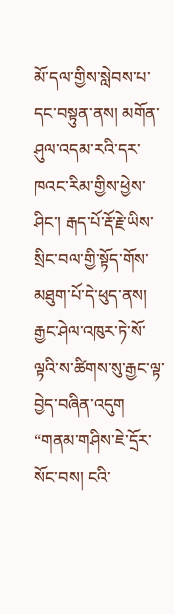མོ་དལ་གྱིས་སླེབས་པ་དང་བསྟུན་ནས། མགོན་ཤུལ་འདམ་རའི་དར་ཁའང་རིམ་གྱིས་ཕྱེས་ཤིང་། རྒད་པོ་རྡོ་རྗེ་ཡིས་སྲིང་བལ་གྱི་སྟོད་གོས་མཐུག་པོ་དེ་ཕུད་ནས། རྒྱང་ཤེལ་འཁུར་ཏེ་སོ་ལྟའི་ས་ཚིགས་སུ་རྒྱང་ལྟ་བྱེད་བཞིན་འདུག “གནམ་གཤིས་ཇེ་དྲོར་སོང་བས། ངའི་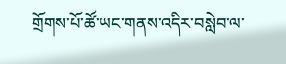གྲོགས་པོ་ཚོ་ཡང་གནས་འདིར་བསླེབ་ལ་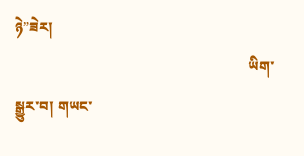ཉེ”ཟེར།
                                                                ཡིག་སྒྱུར་བ། གཡང་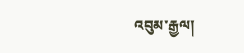འབུམ་རྒྱལ།